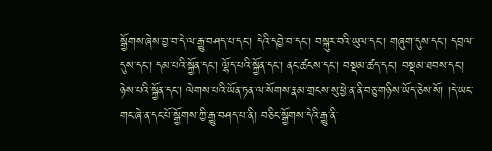སྒྱོགས་ཞེས་བྱ་བ་དེ་ལ་རྒྱུ་བཤད་པ་དང་། དེའི་དབྱེ་བ་དང་། བསྐུར་བའི་ཡུལ་དང་། གཞུག་དུས་དང་། དབྲལ་དུས་དང་། དམ་པའི་སྐྱོན་དང་། ལྷོད་པའི་སྐྱོན་དང་། ནང་ཚངས་དང་། བསྡམ་ཚད་དང་། བསྡམ་ཐབས་དང་། ཉེས་པའི་སྐྱོན་དང་། ལེགས་པའི་ཡོན་ཏན་ལ་སོགས་རྣམ་གྲངས་སུ་ཕྱེ་ན་ནི་བཅུ་གཉིས་ཡོད་ཅེས་སོ། །དེ་ཡང་གང་ཞེ་ན་དང་པོ་སྒྱོགས་ཀྱི་རྒྱུ་བཤད་པ་ནི། བཅིང་སྒྱོགས་དེའི་རྒྱུ་ནི་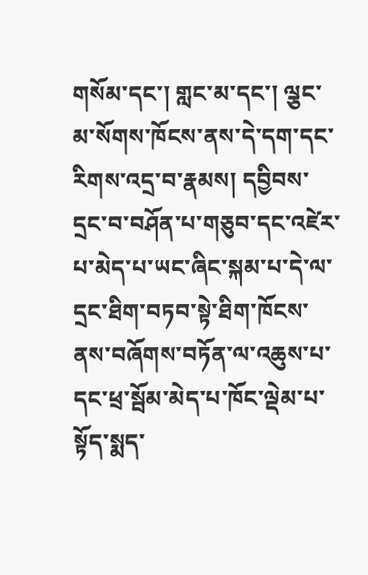གསོམ་དང་། གླང་མ་དང་། ལྕང་མ་སོགས་ཁོངས་ནས་དེ་དག་དང་རིགས་འདྲ་བ་རྣམས། དབྱིབས་དྲང་བ་བཤོན་པ་གཅུབ་དང་འཛེར་པ་མེད་པ་ཡང་ཞིང་སྐམ་པ་དེ་ལ་དྲང་ཐིག་བཏབ་སྟེ་ཐིག་ཁོངས་ནས་བཞོགས་བཏོན་ལ་འཆུས་པ་དང་ཕྲ་སྦོམ་མེད་པ་ཁོང་ལྡེམ་པ་སྟོད་སྨད་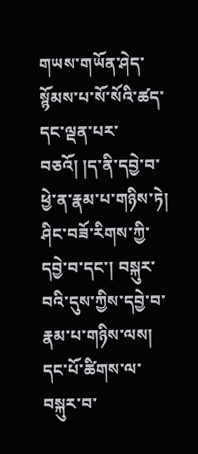གཡས་གཡོན་ཤེད་སྙོམས་པ་སོ་སོའི་ཚད་དང་ལྡན་པར་བཅའོ། །ད་ནི་དབྱེ་བ་ཕྱེ་ན་རྣམ་པ་གཉིས་ཏེ། ཤིང་བཟོ་རིགས་ཀྱི་དབྱེ་བ་དང་། བསྐུར་བའི་དུས་ཀྱིས་དབྱེ་བ་རྣམ་པ་གཉིས་ལས། དང་པོ་ཚིགས་ལ་བསྐུར་བ་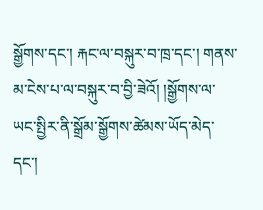སྒྱོགས་དང་། རྐང་ལ་བསྐུར་བ་ཁྲ་དང་། གནས་མ་ངེས་པ་ལ་བསྐུར་བ་བྱི་ཟེའོ། །སྒྱོགས་ལ་ཡང་སྤྱིར་ནི་སྒྲོམ་སྒྱོགས་ཚེམས་ཡོད་མེད་དང་།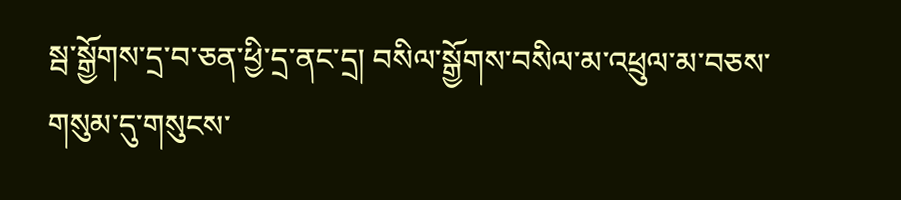སྦ་སྒྱོགས་དྲ་བ་ཅན་ཕྱི་དྲ་ནང་དྲ། བསིལ་སྒྱོགས་བསིལ་མ་འཕྲུལ་མ་བཅས་གསུམ་དུ་གསུངས་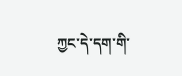ཀྱང་དེ་དག་གི་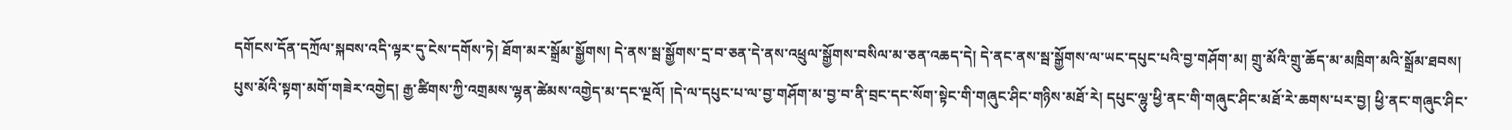དགོངས་དོན་དཀྲོལ་སྐབས་འདི་ལྟར་དུ་ངེས་དགོས་ཏེ། ཐོག་མར་སྒྲོམ་སྒྱོགས། དེ་ནས་སྦ་སྒྱོགས་དྲ་བ་ཅན་དེ་ནས་འཕྲུལ་སྒྱོགས་བསིལ་མ་ཅན་འཆད་དེ། དེ་ནང་ནས་སྦ་སྒྱོགས་ལ་ཡང་དཔུང་པའི་བྱ་གཤོག་མ། གྲུ་མོའི་གྲུ་ཆོད་མ་མཁྲིག་མའི་སྒྲོམ་ཐབས། པུས་མོའི་སྟག་མགོ་གཟེར་འགྱེད། རྒྱ་ཚིགས་ཀྱི་འགྲམས་ལྷན་ཚེམས་འགྱེད་མ་དང་ལྔའོ། །དེ་ལ་དཔུང་པ་ལ་བྱ་གཤོག་མ་བྱ་བ་ནི་བྲང་དང་སོག་སྟེང་གི་གཞུང་ཤིང་གཉིས་མཐོ་རེ། དཔུང་ལྷུ་ཕྱི་ནང་གི་གཞུང་ཤིང་མཐོ་རེ་ཆགས་པར་བྱ། ཕྱི་ནང་གཞུང་ཤིང་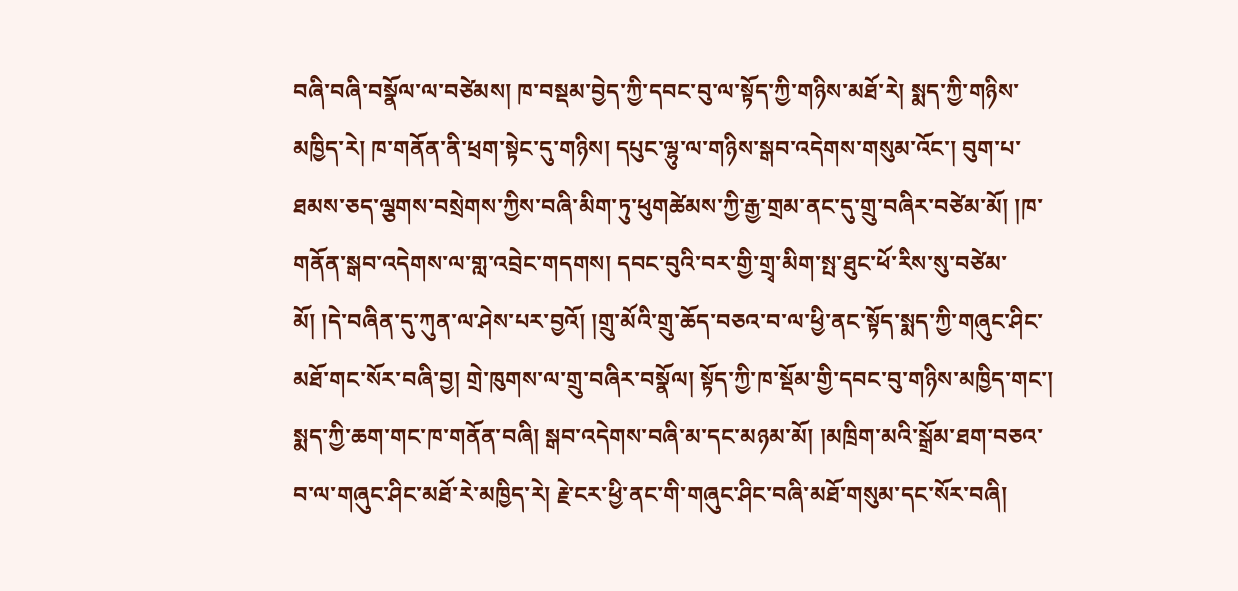བཞི་བཞི་བསྣོལ་ལ་བཙེམས། ཁ་བསྡམ་བྱེད་ཀྱི་དབང་བུ་ལ་སྟོད་ཀྱི་གཉིས་མཐོ་རེ། སྨད་ཀྱི་གཉིས་མཁྱིད་རེ། ཁ་གནོན་ནི་ཕྲག་སྟེང་དུ་གཉིས། དཔུང་ལྷུ་ལ་གཉིས་སྒབ་འདེགས་གསུམ་འོང་། བུག་པ་ཐམས་ཅད་ལྕགས་བསྲེགས་ཀྱིས་བཞི་མིག་ཏུ་ཕུགཚེམས་ཀྱི་རྒྱ་གྲམ་ནང་དུ་གྲུ་བཞིར་བཙེམ་མོ། །ཁ་གནོན་སྒབ་འདེགས་ལ་གླ་འབྲེང་གདགས། དབང་བུའི་བར་གྱི་གྲྭ་མིག་སྤ་ཐུང་ཕོ་རིས་སུ་བཙེམ་མོ། །དེ་བཞིན་དུ་ཀུན་ལ་ཤེས་པར་བྱའོ། །གྲུ་མོའི་གྲུ་ཆོད་བཅའ་བ་ལ་ཕྱི་ནང་སྟོད་སྨད་ཀྱི་གཞུང་ཤིང་མཐོ་གང་སོར་བཞི་བྱ། གྲེ་ཁུགས་ལ་གྲུ་བཞིར་བསྣོལ། སྟོད་ཀྱི་ཁ་སྡོམ་གྱི་དབང་བུ་གཉིས་མཁྱིད་གང་། སྨད་ཀྱི་ཆག་གང་ཁ་གནོན་བཞི། སྒབ་འདེགས་བཞི་མ་དང་མཉམ་མོ། །མཁྲིག་མའི་སྒྲོམ་ཐག་བཅའ་བ་ལ་གཞུང་ཤིང་མཐོ་རེ་མཁྱིད་རེ། རྗེ་ངར་ཕྱི་ནང་གི་གཞུང་ཤིང་བཞི་མཐོ་གསུམ་དང་སོར་བཞི།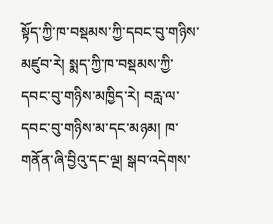སྟོད་ཀྱི་ཁ་བསྡམས་ཀྱི་དབང་བུ་གཉིས་མཛུབ་རེ། སྨད་ཀྱི་ཁ་བསྡམས་ཀྱི་དབང་བུ་གཉིས་མཁྱིད་རེ། བརླ་ལ་དབང་བུ་གཉིས་མ་དང་མཉམ། ཁ་གནོན་ཞི་བྱིའུ་དང་ལྔ། སྒབ་འདེགས་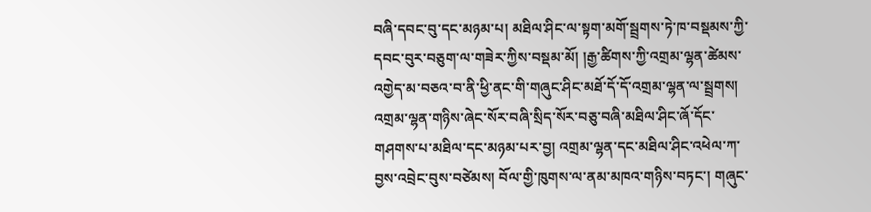བཞི་དབང་བུ་དང་མཉམ་པ། མཐིལ་ཤིང་ལ་སྟག་མགོ་སྦྲགས་ཏེ་ཁ་བསྡམས་ཀྱི་དབང་བུར་བཅུག་ལ་གཟེར་ཀྱིས་བསྡམ་མོ། །རྒྱ་ཚིགས་ཀྱི་འགྲམ་ལྷན་ཚེམས་འགྱེད་མ་བཅའ་བ་ནི་ཕྱི་ནང་གི་གཞུང་ཤིང་མཐོ་དོ་དོ་འགྲམ་ལྷན་ལ་སྦྲགས། འགྲམ་ལྷན་གཉིས་ཞེང་སོར་བཞི་སྲིད་སོར་བཅུ་བཞི་མཐིལ་ཤིང་ཞོ་དོང་གཤགས་པ་མཐིལ་དང་མཉམ་པར་བྱ། འགྲམ་ལྷན་དང་མཐིལ་ཤིང་འཕེལ་ཀ་བྱས་འབྲེང་བུས་བཙེམས། བོལ་གྱི་ཁུགས་ལ་ནམ་མཁའ་གཉིས་བཏང་། གཞུང་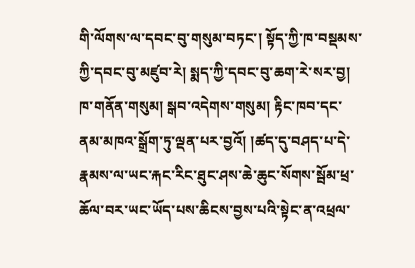གི་ལོགས་ལ་དབང་བུ་གསུམ་བཏང་། སྟོད་ཀྱི་ཁ་བསྡམས་ཀྱི་དབང་བུ་མཛུབ་རེ། སྨད་ཀྱི་དབང་བུ་ཆག་རེ་སར་བྱ། ཁ་གནོན་གསུམ། སྒབ་འདེགས་གསུམ། རྟིང་ཁབ་དང་ནམ་མཁའ་སྒྲོག་ཏུ་ལྡན་པར་བྱའོ། །ཚད་དུ་བཤད་པ་དེ་རྣམས་ལ་ཡང་རྐང་རིང་ཐུང་ཤས་ཆེ་ཆུང་སོགས་སྦོམ་ཕྲ་ཆོལ་བར་ཡང་ཡོད་པས་ཆིངས་བྱས་པའི་སྟེང་ན་འཕྲལ་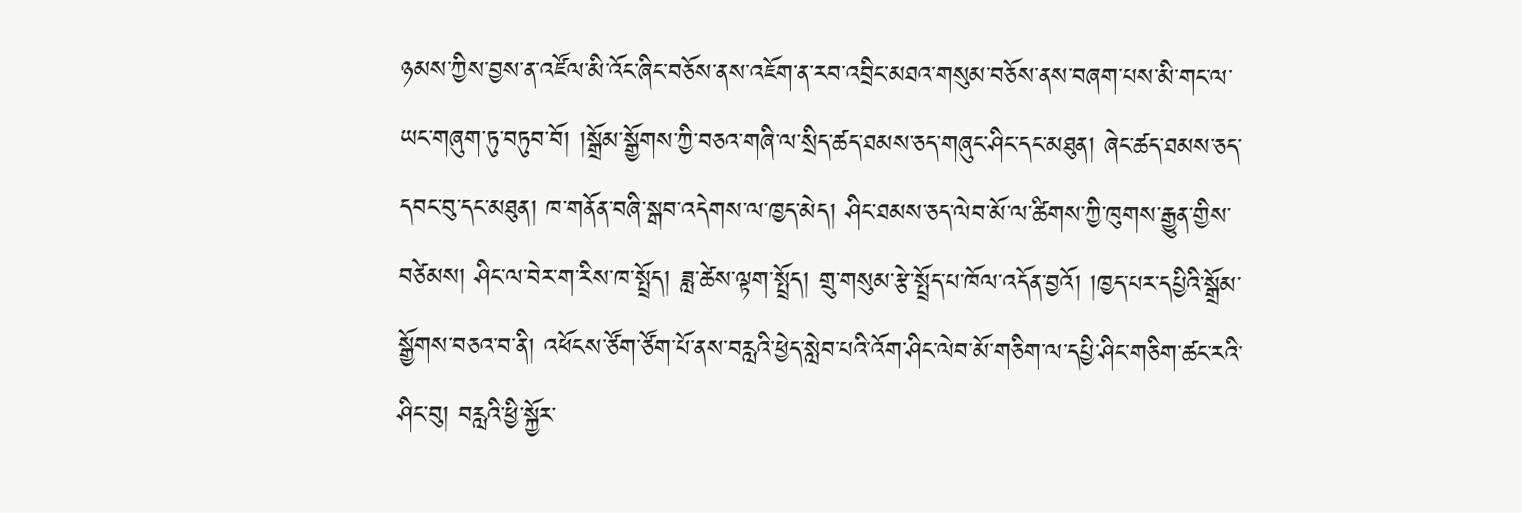ཉམས་ཀྱིས་བྱས་ན་འཛོལ་མི་འོང་ཞིང་བཅོས་ནས་འཇོག་ན་རབ་འབྲིང་མཐའ་གསུམ་བཅོས་ནས་བཞག་པས་མི་གང་ལ་ཡང་གཞུག་ཏུ་བཏུབ་བོ། །སྒྲོམ་སྒྱོགས་ཀྱི་བཅའ་གཞི་ལ་སྲིད་ཚད་ཐམས་ཅད་གཞུང་ཤིང་དང་མཐུན། ཞེང་ཚད་ཐམས་ཅད་དབང་བུ་དང་མཐུན། ཁ་གནོན་བཞི་སྒབ་འདེགས་ལ་ཁྱད་མེད། ཤིང་ཐམས་ཅད་ལེབ་མོ་ལ་ཚིགས་ཀྱི་ཁུགས་རྒྱུན་གྱིས་བཙེམས། ཤིང་ལ་བེར་ག་རིས་ཁ་སྤྲོད། ཟླ་ཚེས་ལྟག་སྤྲོད། གྲུ་གསུམ་རྩེ་སྤྲོད་པ་ཁོལ་འདོན་བྱའོ། །ཁྱད་པར་དཔྱིའི་སྒྲོམ་སྒྱོགས་བཅའ་བ་ནི། འཕོངས་ཙོག་ཙོག་པོ་ནས་བརླའི་ཕྱེད་སླེབ་པའི་འོག་ཤིང་ལེབ་མོ་གཅིག་ལ་དཔྱི་ཤིང་གཅིག་ཚང་རའི་ཤིང་བུ། བརླའི་ཕྱི་སྐྱོར་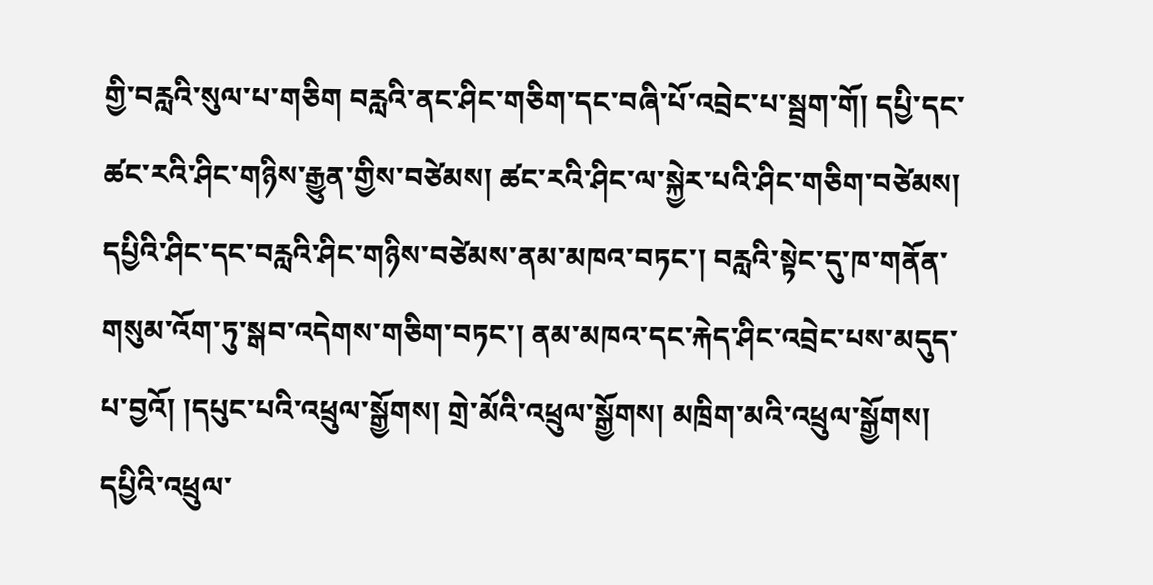གྱི་བརླའི་སུལ་པ་གཅིག བརླའི་ནང་ཤིང་གཅིག་དང་བཞི་པོ་འབྲེང་པ་སྦྲག་གོ། དཔྱི་དང་ཚང་རའི་ཤིང་གཉིས་རྒྱུན་གྱིས་བཙེམས། ཚང་རའི་ཤིང་ལ་སྐྱེར་པའི་ཤིང་གཅིག་བཙེམས། དཔྱིའི་ཤིང་དང་བརླའི་ཤིང་གཉིས་བཙེམས་ནམ་མཁའ་བཏང་། བརླའི་སྟེང་དུ་ཁ་གནོན་གསུམ་འོག་ཏུ་སྒབ་འདེགས་གཅིག་བཏང་། ནམ་མཁའ་དང་རྐེད་ཤིང་འབྲེང་པས་མདུད་པ་བྱའོ། །དཔུང་པའི་འཕྲུལ་སྒྱོགས། གྲེ་མོའི་འཕྲུལ་སྒྱོགས། མཁྲིག་མའི་འཕྲུལ་སྒྱོགས། དཔྱིའི་འཕྲུལ་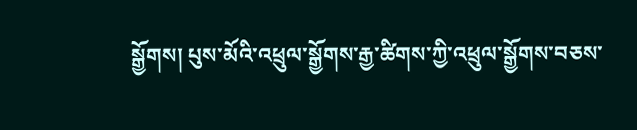སྒྱོགས། པུས་མོའི་འཕྲུལ་སྒྱོགས་རྒྱ་ཚིགས་ཀྱི་འཕྲུལ་སྒྱོགས་བཅས་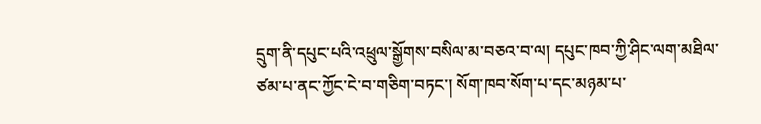དྲུག་ནི་དཔུང་པའི་འཕྲུལ་སྒྱོགས་བསིལ་མ་བཅའ་བ་ལ། དཔུང་ཁབ་ཀྱི་ཤིང་ལག་མཐིལ་ཙམ་པ་ནང་ཀྱོང་ངེ་བ་གཅིག་བཏང་། སོག་ཁབ་སོག་པ་དང་མཉམ་པ་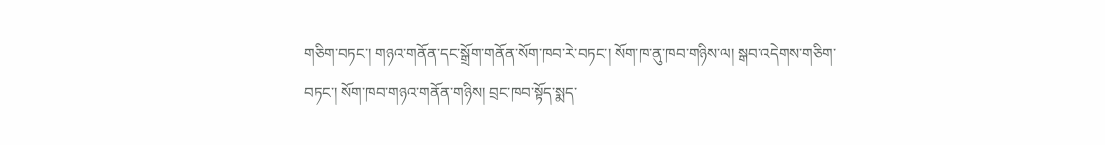གཅིག་བཏང་། གཉའ་གནོན་དང་སྒྲོག་གནོན་སོག་ཁབ་རེ་བཏང་། སོག་ཁ་ནུ་ཁབ་གཉིས་ལ། སྒབ་འདེགས་གཅིག་བཏང་། སོག་ཁབ་གཉའ་གནོན་གཉིས། བྲང་ཁབ་སྟོད་སྨད་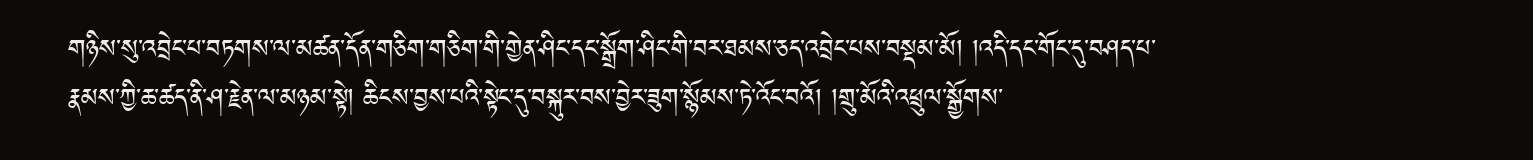གཉིས་སུ་འབྲེང་པ་བཏགས་ལ་མཚན་དོན་གཅིག་གཅིག་གི་གྱེན་ཤིང་དང་སྒྲོག་ཤིང་གི་བར་ཐམས་ཅད་འབྲེང་པས་བསྡམ་མོ། །འདི་དང་གོང་དུ་བཤད་པ་རྣམས་ཀྱི་ཆ་ཚད་ནི་ཤ་རྗེན་ལ་མཉམ་སྟེ། ཆིངས་བྱས་པའི་སྟེང་དུ་བསྐུར་བས་བྱེར་ཟུག་སྙོམས་ཏེ་འོང་བའོ། །གྲུ་མོའི་འཕྲུལ་སྒྱོགས་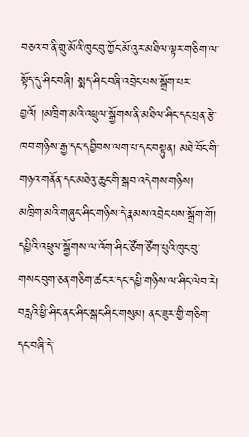བཅའ་བ་ནི་གྲུ་མོའི་ཁུང་བུ་ཀྱོང་མོ་འུར་མཐིལ་ལྟར་གཅིག་ལ་སྟོད་དུ་ཤིང་བཞི། སྨད་ཤིང་བཞི་འབྲེང་པས་སྒྲོག་པར་བྱའོ། །མཁྲིག་མའི་འཕྲུལ་སྒྱོགས་ནི་མཐིལ་ཤིང་དང་པྲན་རྩེ་ཁབ་གཉིས་རྒྱ་དང་དབྱིབས་ལག་པ་དང་བསྟུན། མཐེ་བོང་གི་གཉའ་གནོན་དང་མཐེའུ་ཆུང་གི་སྒབ་འདེགས་གཉིས། མཁྲིག་མའི་གཞུང་ཤིང་གཉིས་དེ་རྣམས་འབྲེང་པས་སྒྲོག་གོ། དཔྱིའི་འཕྲུལ་སྒྱོགས་ལ་འོག་ཤིང་ཙོག་ཙོག་པུའི་ཁུང་བུ་གསང་བུག་ཅན་གཅིག་ཚང་ར་དང་དཔྱི་གཉིས་ལ་ཤིང་ལེབ་རེ། བརླའི་ཕྱི་ཤིང་ནང་ཤིང་སྒང་ཤིང་གསུམ། ནང་ཟུར་གྱི་གཅིག་དང་བཞི་དེ་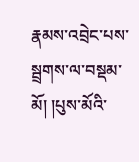རྣམས་འབྲེང་པས་སྦྲགས་ལ་བསྡམ་མོ། །པུས་མོའི་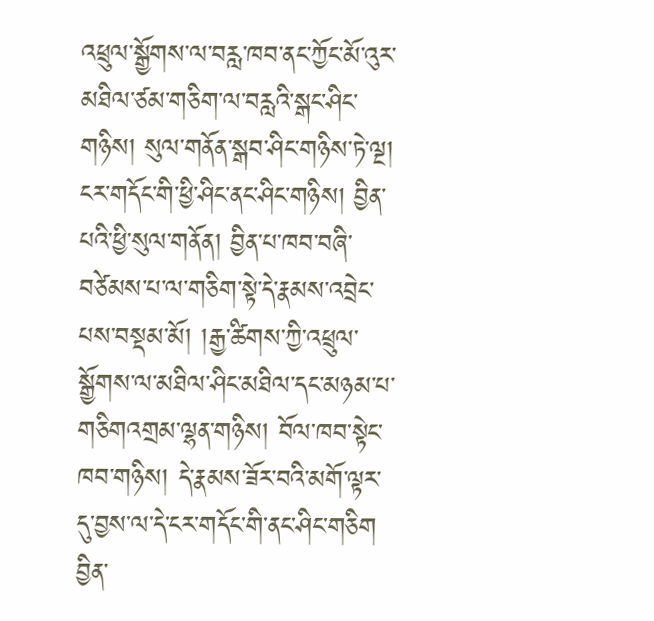འཕྲུལ་སྒྱོགས་ལ་བརླ་ཁབ་ནང་ཀྱོང་མོ་འུར་མཐིལ་ཙམ་གཅིག་ལ་བརླའི་སྒང་ཤིང་གཉིས། སུལ་གནོན་སྒབ་ཤིང་གཉིས་ཏེ་ལྔ། ངར་གདོང་གི་ཕྱི་ཤིང་ནང་ཤིང་གཉིས། བྱིན་པའི་ཕྱི་སུལ་གནོན། བྱིན་པ་ཁབ་བཞི་བཙེམས་པ་ལ་གཅིག་སྟེ་དེ་རྣམས་འབྲེང་པས་བསྡམ་མོ། །རྒྱ་ཚིགས་ཀྱི་འཕྲུལ་སྒྱོགས་ལ་མཐིལ་ཤིང་མཐིལ་དང་མཉམ་པ་གཅིགའགྲམ་ལྷན་གཉིས། བོལ་ཁབ་སྟེང་ཁབ་གཉིས། དེ་རྣམས་ཟོར་བའི་མགོ་ལྟར་དུ་བྱས་ལ་དེ་ངར་གདོང་གི་ནང་ཤིང་གཅིག བྱིན་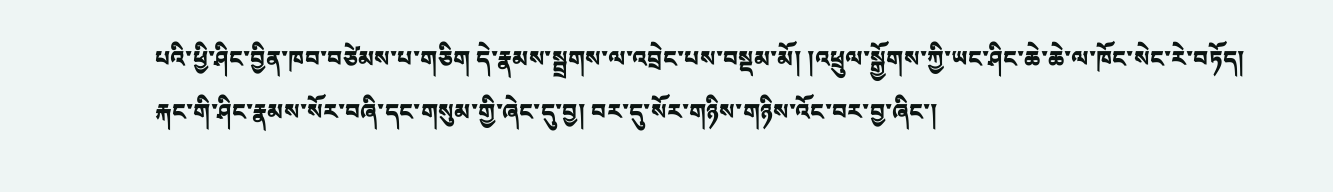པའི་ཕྱི་ཤིང་བྱིན་ཁབ་བཙེམས་པ་གཅིག དེ་རྣམས་སྦྲགས་ལ་འབྲེང་པས་བསྡམ་མོ། །འཕྲུལ་སྒྱོགས་ཀྱི་ཡང་ཤིང་ཆེ་ཆེ་ལ་ཁོང་སེང་རེ་བཏོད། རྐང་གི་ཤིང་རྣམས་སོར་བཞི་དང་གསུམ་གྱི་ཞེང་དུ་བྱ། བར་དུ་སོར་གཉིས་གཉིས་འོང་བར་བྱ་ཞིང་།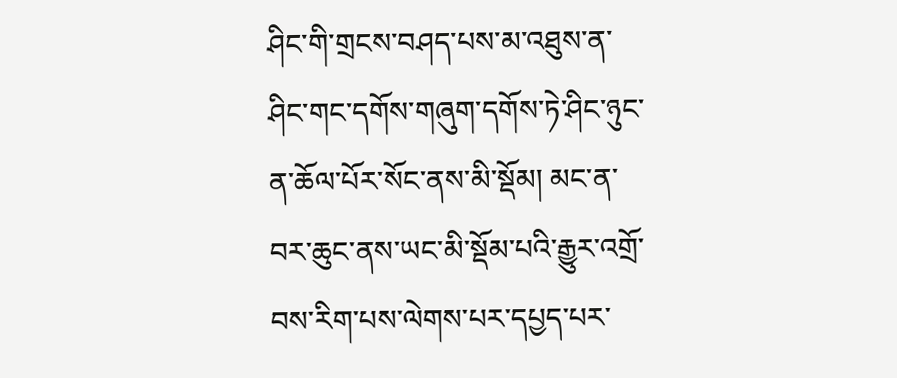ཤིང་གི་གྲངས་བཤད་པས་མ་འཐུས་ན་ཤིང་གང་དགོས་གཞུག་དགོས་ཏེ་ཤིང་ཉུང་ན་ཆོལ་པོར་སོང་ནས་མི་སྡོམ། མང་ན་བར་ཆུང་ནས་ཡང་མི་སྡོམ་པའི་རྒྱུར་འགྲོ་བས་རིག་པས་ལེགས་པར་དཔྱད་པར་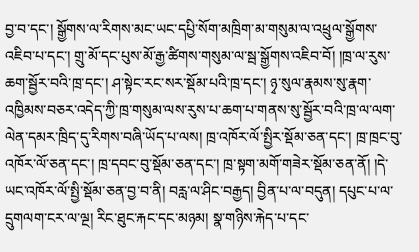བྱ་བ་དང་། སྒྱོགས་ལ་རིགས་མང་ཡང་དཔྱི་སོག་མཁྲིག་མ་གསུམ་ལ་འཕྲུལ་སྒྱོགས་འཇིབ་པ་དང་། གྲུ་མོ་དང་པུས་མོ་རྒྱ་ཚིགས་གསུམ་ལ་སྦ་སྒྱོགས་འཇིབ་བོ། །ཁྲ་ལ་རུས་ཆག་སྦྱོར་བའི་ཁྲ་དང་། ཤ་སྟེང་རང་སར་སྡོམ་པའི་ཁྲ་དང་། ཉྭ་སུལ་རྣམས་སུ་རྣག་འཁྱིམས་བཅར་འདེད་ཀྱི་ཁྲ་གསུམ་ལས་རུས་པ་ཆག་པ་གནས་སུ་སྦྱོར་བའི་ཁྲ་ལ་ལག་ལེན་དམར་ཁྲིད་དུ་རིགས་བཞི་ཡོད་པ་ལས། ཁྲ་འཁོར་ལོ་སྤྱིར་སྡོམ་ཅན་དང་། ཁྲ་ཁྲང་བུ་འཁོར་ལོ་ཅན་དང་། ཁྲ་དབང་བུ་སྡོམ་ཅན་དང་། ཁྲ་སྟག་མགོ་གཟེར་སྡོམ་ཅན་ནོ། །དེ་ཡང་འཁོར་ལོ་སྤྱི་སྡོམ་ཅན་བྱ་བ་ནི། བརླ་ལ་ཤིང་བརྒྱད། བྱིན་པ་ལ་བདུན། དཔུང་པ་ལ་དྲུགལག་ངར་ལ་ལྔ། རིང་ཐུང་རྐང་དང་མཉམ། སྣ་གཉིས་རྐེད་པ་དང་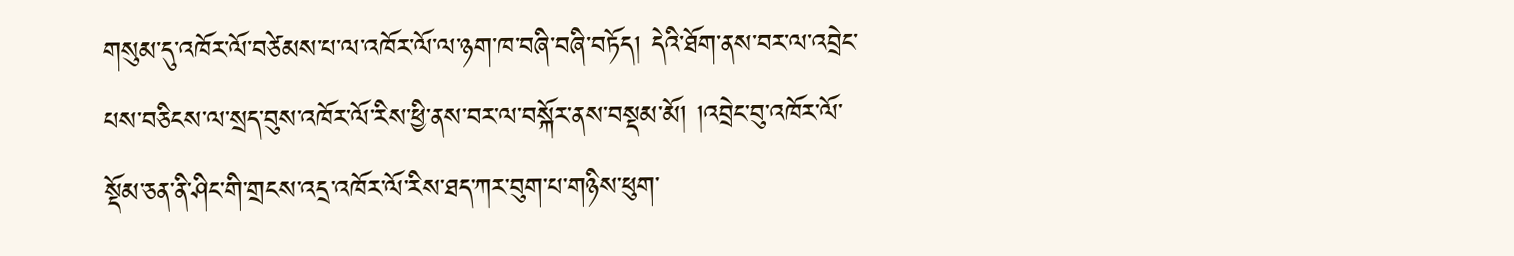གསུམ་དུ་འཁོར་ལོ་བཙེམས་པ་ལ་འཁོར་ལོ་ལ་ཉག་ཁ་བཞི་བཞི་བཏོད། དེའི་ཐོག་ནས་བར་ལ་འབྲེང་པས་བཅིངས་ལ་སྲད་བུས་འཁོར་ལོ་རིས་ཕྱི་ནས་བར་ལ་བསྐོར་ནས་བསྡམ་མོ། །འབྲེང་བུ་འཁོར་ལོ་སྡོམ་ཅན་ནི་ཤིང་གི་གྲངས་འདྲ་འཁོར་ལོ་རིས་ཐད་ཀར་བུག་པ་གཉིས་ཕུག་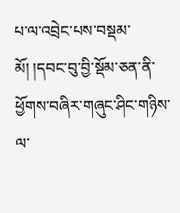པ་ལ་འབྲེང་པས་བསྡམ་མོ། །དབང་བུ་བྱི་སྡོམ་ཅན་ནི་ཕྱོགས་བཞིར་གཞུང་ཤིང་གཉིས་ལ་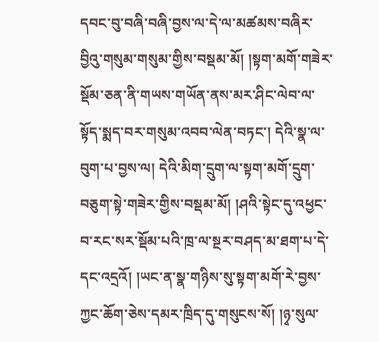དབང་བུ་བཞི་བཞི་བྱས་ལ་དེ་ལ་མཚམས་བཞིར་བྱིའུ་གསུམ་གསུམ་གྱིས་བསྡམ་མོ། །སྟག་མགོ་གཟེར་སྡོམ་ཅན་ནི་གཡས་གཡོན་ནས་མར་ཤིང་ལེབ་ལ་སྟོད་སྨད་བར་གསུམ་འབབ་ལེན་བཏང་། དེའི་སྣ་ལ་བུག་པ་བྱས་ལ། དེའི་མིག་དྲུག་ལ་སྟག་མགོ་དྲུག་བཅུག་སྟེ་གཟེར་གྱིས་བསྡམ་མོ། །ཤའི་སྟེང་དུ་འཕྱང་བ་རང་སར་སྡོམ་པའི་ཁྲ་ལ་སྔར་བཤད་མ་ཐག་པ་དེ་དང་འདྲའོ། །ཡང་ན་སྣ་གཉིས་སུ་སྟག་མགོ་རེ་བྱས་ཀྱང་ཆོག་ཅེས་དམར་ཁྲིད་དུ་གསུངས་སོ། །ཉྭ་སུལ་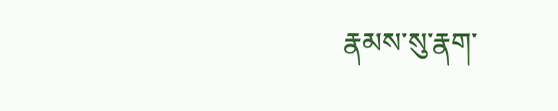རྣམས་སུ་རྣག་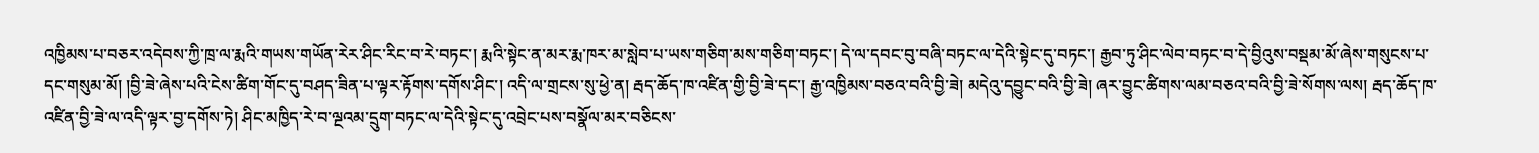འཁྱིམས་པ་བཅར་འདེབས་ཀྱི་ཁྲ་ལ་རྨའི་གཡས་གཡོན་རེར་ཤིང་རིང་བ་རེ་བཏང་། རྨའི་སྟེང་ན་མར་རྨ་ཁར་མ་སླེབ་པ་ཡས་གཅིག་མས་གཅིག་བཏང་། དེ་ལ་དབང་བུ་བཞི་བཏང་ལ་དེའི་སྟེང་དུ་བཏང་། རྒྱབ་ཏུ་ཤིང་ལེབ་བཏང་བ་དེ་བྱིའུས་བསྡམ་མོ་ཞེས་གསུངས་པ་དང་གསུམ་མོ། །བྱི་ཟེ་ཞེས་པའི་ངེས་ཚིག་གོང་དུ་བཤད་ཟིན་པ་ལྟར་རྟོགས་དགོས་ཤིང་། འདི་ལ་གྲངས་སུ་ཕྱེ་ན། རྦད་ཆོད་ཁ་འཛིན་གྱི་བྱི་ཟེ་དང་། རྒྱ་འཁྱིམས་བཅའ་བའི་བྱི་ཟེ། མདེའུ་དབྱུང་བའི་བྱི་ཟེ། ཞར་བྱུང་ཚིགས་ལམ་བཅའ་བའི་བྱི་ཟེ་སོགས་ལས། རྦད་ཆོད་ཁ་འཛིན་བྱི་ཟེ་ལ་འདི་ལྟར་བྱ་དགོས་ཏེ། ཤིང་མཁྱིད་རེ་བ་ལྔའམ་དྲུག་བཏང་ལ་དེའི་སྟེང་དུ་འབྲེང་པས་བསྣོལ་མར་བཅིངས་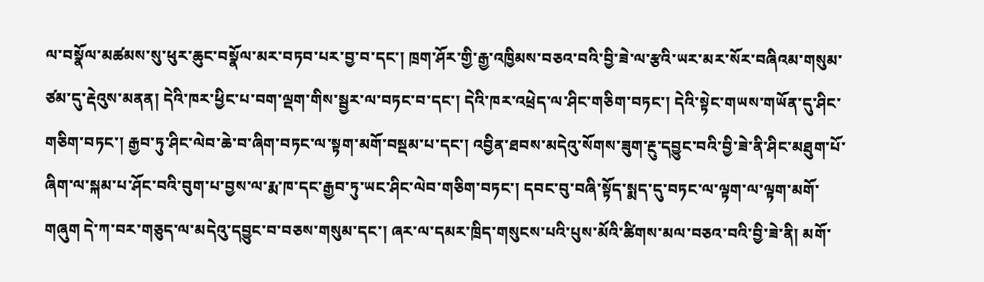ལ་བསྣོལ་མཚམས་སུ་ཕུར་ཆུང་བསྣོལ་མར་བཏབ་པར་བྱ་བ་དང་། ཁྲག་ཤོར་གྱི་རྒྱ་འཁྱིམས་བཅའ་བའི་བྱི་ཟེ་ལ་རྩའི་ཡར་མར་སོར་བཞིའམ་གསུམ་ཙམ་དུ་རྡེའུས་མནན། དེའི་ཁར་ཕྱིང་པ་བག་ལྡག་གིས་སྦྱར་ལ་བཏང་བ་དང་། དེའི་ཁར་འཕྲེད་ལ་ཤིང་གཅིག་བཏང་། དེའི་སྟེང་གཡས་གཡོན་དུ་ཤིང་གཅིག་བཏང་། རྒྱབ་ཏུ་ཤིང་ལེབ་ཆེ་བ་ཞིག་བཏང་ལ་སྟག་མགོ་བསྡམ་པ་དང་། འབྱིན་ཐབས་མདེའུ་སོགས་ཟུག་རྔུ་དབྱུང་བའི་བྱི་ཟེ་ནི་ཤིང་མཐུག་པོ་ཞིག་ལ་སྐམ་པ་ཤོང་བའི་བུག་པ་བྱས་ལ་རྨ་ཁ་དང་རྒྱབ་ཏུ་ཡང་ཤིང་ལེབ་གཅིག་བཏང་། དབང་བུ་བཞི་སྟོད་སྨད་དུ་བཏང་ལ་ལྟག་ལ་ལྟག་མགོ་གཞུག དེ་ཀ་བར་གཅུད་ལ་མདེའུ་དབྱུང་བ་བཅས་གསུམ་དང་། ཞར་ལ་དམར་ཁྲིད་གསུངས་པའི་པུས་མོའི་ཚིགས་མལ་བཅའ་བའི་བྱི་ཟེ་ནི། མགོ་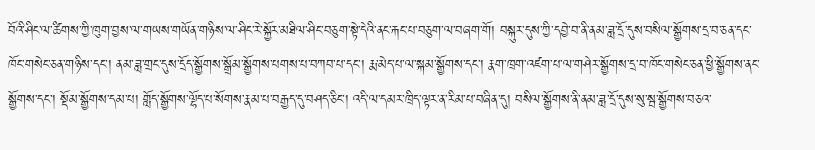བོའི་ཤིང་ལ་ཚིགས་ཀྱི་ཁུག་བྱས་ལ་གཡས་གཡོན་གཉིས་ལ་ཤིང་རེ་སྐྱོར་མཐིལ་ཤིང་བཅུག་སྟེ་དེའི་ནང་རྐང་པ་བཅུག་ལ་བཞག་གོ། བསྐུར་དུས་ཀྱི་དབྱེ་བ་ནི་ནམ་ཟླ་དྲོ་དུས་བསིལ་སྒྱོགས་དྲ་བ་ཅན་དང་ཁོང་གསེང་ཅན་གཉིས་དང་། ནམ་ཟླ་གྲང་དུས་དྲོད་སྒྱོགས་སྒྲོམ་སྒྱོགས་པགས་པ་བཀབ་པ་དང་། རྨ་མེད་པ་ལ་སྐམ་སྒྱོགས་དང་། རྣག་ཁྲག་འཛག་པ་ལ་གཤེར་སྒྱོགས་དྲ་བ་ཁོང་གསེང་ཅན་ཕྱི་སྒྱོགས་ནང་སྒྱོགས་དང་། སྡོམ་སྒྱོགས་དམ་པ། གློད་སྒྱོགས་ལྷོད་པ་སོགས་རྣམ་པ་བརྒྱད་དུ་བཤད་ཅིང་། འདི་ལ་དམར་ཁྲིད་ལྟར་ན་རིམ་པ་བཞིན་དུ། བསིལ་སྒྱོགས་ནི་ནམ་ཟླ་དྲོ་དུས་སུ་སྦ་སྒྱོགས་བཅའ་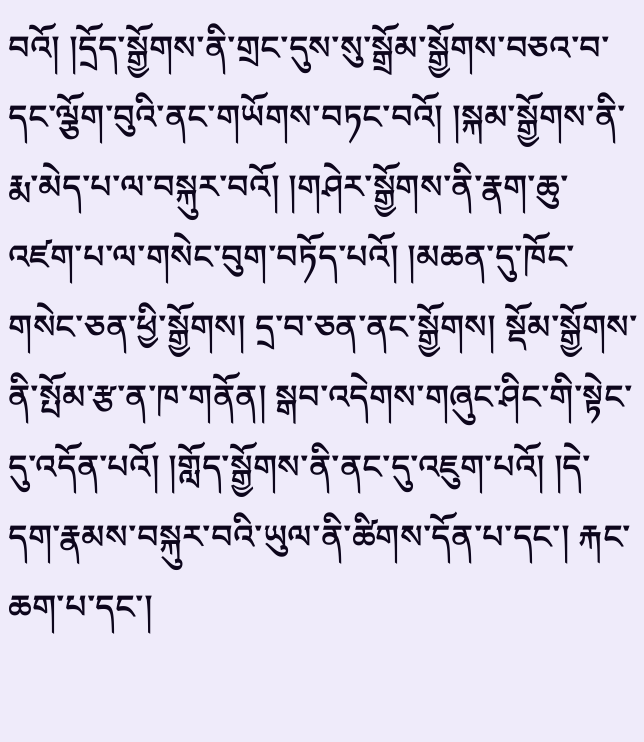བའོ། །དྲོད་སྒྱོགས་ནི་གྲང་དུས་སུ་སྒྲོམ་སྒྱོགས་བཅའ་བ་དང་ལྕོག་བུའི་ནང་གཡོགས་བཏང་བའོ། །སྐམ་སྒྱོགས་ནི་རྨ་མེད་པ་ལ་བསྐུར་བའོ། །གཤེར་སྒྱོགས་ནི་རྣག་ཆུ་འཛག་པ་ལ་གསེང་བུག་བཏོད་པའོ། །མཆན་དུ་ཁོང་གསེང་ཅན་ཕྱི་སྒྱོགས། དྲ་བ་ཅན་ནང་སྒྱོགས། སྡོམ་སྒྱོགས་ནི་སྤོམ་རྩ་ན་ཁ་གནོན། སྒབ་འདེགས་གཞུང་ཤིང་གི་སྟེང་དུ་འདོན་པའོ། །གློད་སྒྱོགས་ནི་ནང་དུ་འཇུག་པའོ། །དེ་དག་རྣམས་བསྐུར་བའི་ཡུལ་ནི་ཚིགས་དོན་པ་དང་། རྐང་ཆག་པ་དང་།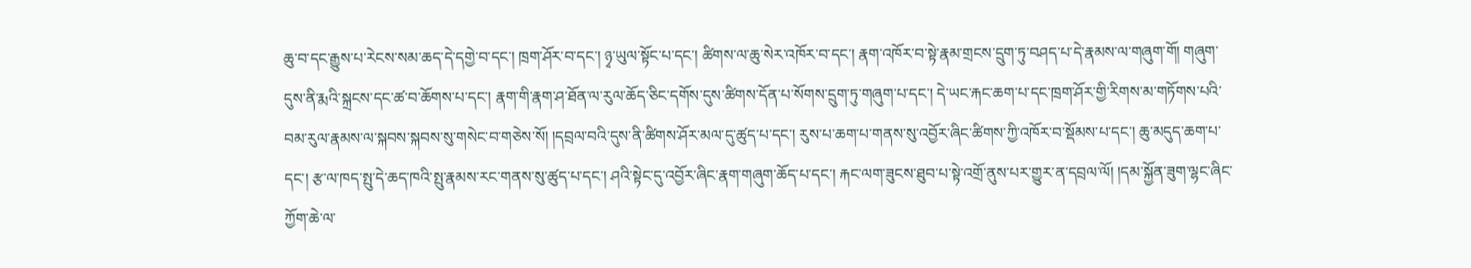ཆུ་བ་དང་རྒྱུས་པ་རེངས་སམ་ཆད་དེ་དགྱེ་བ་དང་། ཁྲག་ཤོར་བ་དང་། ཉྭ་ཡུལ་སྟོང་པ་དང་། ཚིགས་ལ་ཆུ་སེར་འཁོར་བ་དང་། རྣག་འཁོར་བ་སྟེ་རྣམ་གྲངས་དྲུག་ཏུ་བཤད་པ་དེ་རྣམས་ལ་གཞུག་གོ། གཞུག་དུས་ནི་རྨའི་སྐྲངས་དང་ཚ་བ་ཆོགས་པ་དང་། རྣག་གི་རྣག་ཤ་ཐོན་ལ་རུལ་ཆོད་ཅིང་དགོས་དུས་ཚིགས་དོན་པ་སོགས་དྲུག་ཏུ་གཞུག་པ་དང་། དེ་ཡང་རྐང་ཆག་པ་དང་ཁྲག་ཤོར་གྱི་རིགས་མ་གཏོགས་པའི་བམ་རུལ་རྣམས་ལ་སྐབས་སྐབས་སུ་གསེང་བ་གཅེས་སོ། །དབྲལ་བའི་དུས་ནི་ཚིགས་ཤོར་མལ་དུ་ཚུད་པ་དང་། རུས་པ་ཆག་པ་གནས་སུ་འབྱོར་ཞིང་ཚིགས་ཀྱི་འཁོར་བ་སྡོམས་པ་དང་། ཆུ་མདུད་ཆག་པ་དང་། རྩ་ལ་ཁད་སྤུ་དེ་ཆད་ཁའི་སྤུ་རྣམས་རང་གནས་སུ་ཚུད་པ་དང་། ཤའི་སྟེང་དུ་འབྱོར་ཞིང་རྣག་གཞུག་ཆོད་པ་དང་། རྐང་ལག་ཟུངས་ཐུབ་པ་སྟེ་འགྲོ་ནུས་པར་གྱུར་ན་དབྲལ་ལོ། །དམ་སྐྱོན་ཟུག་ལྷང་ཞིང་ཀྱོག་ཆེ་ལ་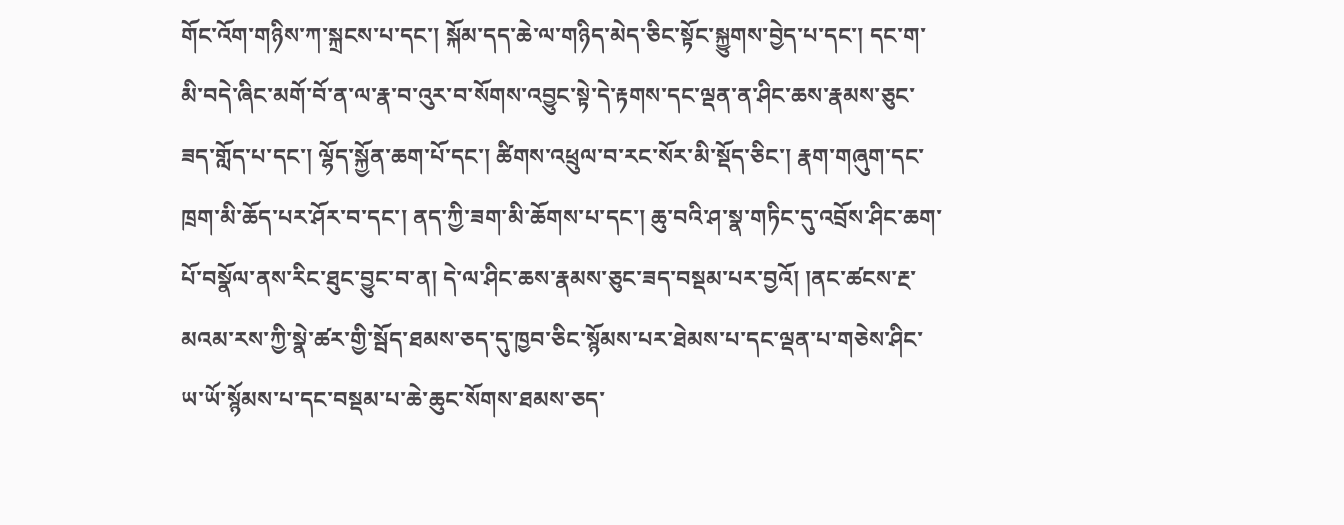གོང་འོག་གཉིས་ཀ་སྐྲངས་པ་དང་། སྐོམ་དད་ཆེ་ལ་གཉིད་མེད་ཅིང་སྟོང་སྐྱུགས་བྱེད་པ་དང་། དང་ག་མི་བདེ་ཞིང་མགོ་བོ་ན་ལ་རྣ་བ་འུར་བ་སོགས་འབྱུང་སྟེ་དེ་རྟགས་དང་ལྡན་ན་ཤིང་ཆས་རྣམས་ཅུང་ཟད་གློད་པ་དང་། ལྷོད་སྐྱོན་ཆག་པོ་དང་། ཚིགས་འཕྲུལ་བ་རང་སོར་མི་སྡོད་ཅིང་། རྣག་གཞུག་དང་ཁྲག་མི་ཆོད་པར་ཤོར་བ་དང་། ནད་ཀྱི་ཟག་མི་ཆོགས་པ་དང་། ཆུ་བའི་ཤ་སྣ་གཏིང་དུ་འབྲོས་ཤིང་ཆག་པོ་བསྣོལ་ནས་རིང་ཐུང་བྱུང་བ་ན། དེ་ལ་ཤིང་ཆས་རྣམས་ཅུང་ཟད་བསྡམ་པར་བྱའོ། །ནང་ཚངས་རྔ་མའམ་རས་ཀྱི་སྣེ་ཚར་གྱི་སྦོད་ཐམས་ཅད་དུ་ཁྱབ་ཅིང་སྙོམས་པར་ཐེམས་པ་དང་ལྡན་པ་གཅེས་ཤིང་ཡ་ཡོ་སྙོམས་པ་དང་བསྡམ་པ་ཆེ་ཆུང་སོགས་ཐམས་ཅད་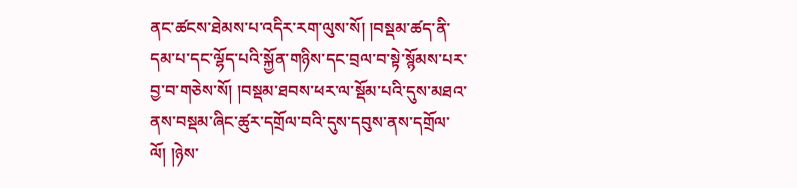ནང་ཚངས་ཐེམས་པ་འདིར་རག་ལུས་སོ། །བསྡམ་ཚད་ནི་དམ་པ་དང་ལྷོད་པའི་སྐྱོན་གཉིས་དང་བྲལ་བ་སྟེ་སྙོམས་པར་བྱ་བ་གཅེས་སོ། །བསྡམ་ཐབས་ཕར་ལ་སྡོམ་པའི་དུས་མཐའ་ནས་བསྡམ་ཞིང་ཚུར་དགྲོལ་བའི་དུས་དབུས་ནས་དགྲོལ་ལོ། །ཉེས་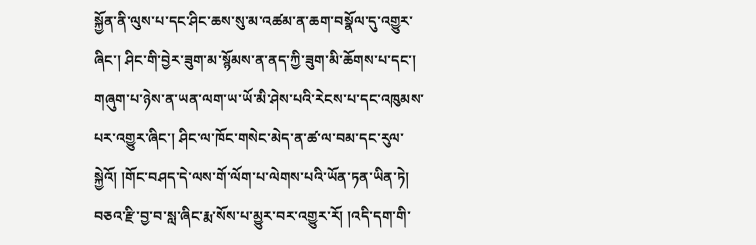སྐྱོན་ནི་ལུས་པ་དང་ཤིང་ཆས་སུ་མ་འཚམ་ན་ཆག་བསྣོལ་དུ་འགྱུར་ཞིང་། ཤིང་གི་བྱེར་ཟུག་མ་སྙོམས་ན་ནད་ཀྱི་ཟུག་མི་ཆོགས་པ་དང་། གཞུག་པ་ཉེས་ན་ཡན་ལག་ཡ་ཡོ་མི་ཤེས་པའི་རེངས་པ་དང་འཁུམས་པར་འགྱུར་ཞིང་། ཤིང་ལ་ཁོང་གསེང་མེད་ན་ཚ་ལ་བམ་དང་རུལ་སྐྱེའོ། །གོང་བཤད་དེ་ལས་གོ་ལོག་པ་ལེགས་པའི་ཡོན་ཏན་ཡིན་ཏེ། བཅའ་རྫི་བྱ་བ་སླ་ཞིང་རྨ་སོས་པ་མྱུར་བར་འགྱུར་རོ། །འདི་དག་གི་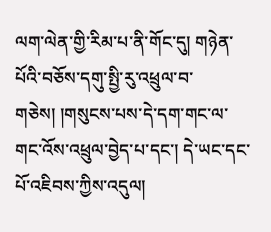ལག་ལེན་གྱི་རིམ་པ་ནི་གོང་དུ། གཉེན་པོའི་བཅོས་དགུ་སྤྱི་རུ་འཕྲུལ་བ་གཅེས། །གསུངས་པས་དེ་དག་གང་ལ་གང་འོས་འཕྲུལ་བྱེད་པ་དང་། དེ་ཡང་དང་པོ་འཇིབས་ཀྱིས་འདུལ།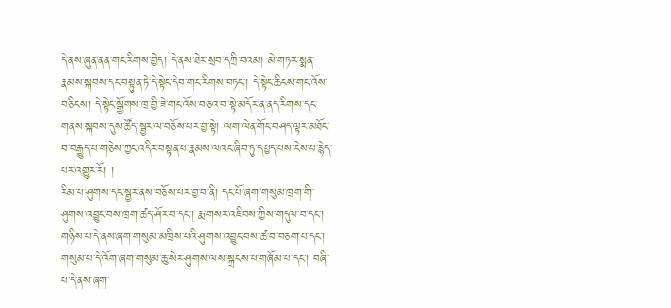དེ་ནས་ཞུན་ནན་གང་རིགས་བྱེད། དེ་ནས་ཐེར་སྲབ་དཀྲི་བའམ། མེ་གཏར་སྨན་རྣམས་སྐབས་དང་བསྟུན་ཏེ་དེ་སྟེང་དེབ་གང་རིགས་བཏང་། དེ་སྟེང་ཆིངས་གང་འོས་བཅིངས། དེ་སྟེང་སྒྱོགས་ཁྲ་བྱི་ཟེ་གང་འོས་བཅའ་བ་སྟེ་མདོར་ན་ནད་རིགས་དང་གནས་སྐབས་དུས་ཚོད་སྦྱར་ལ་བཅོས་པར་བྱ་སྟེ། ལག་ལེན་གོང་བཤད་ལྟར་མཐོང་བ་བརྒྱུད་པ་གཅེས་ཀྱང་འདིར་བསྟན་པ་རྣམས་ལའང་ཞིབ་ཏུ་དཔྱད་པས་ངེས་པ་རྙེད་པར་འགྱུར་རོ། །
རིམ་པ་ཤུགས་དང་སྦྱར་ནས་བཅོས་པར་བྱ་བ་ནི། དང་པོ་ཞག་གསུམ་ཁྲག་གི་ཤུགས་འབྱུང་བས་ཁྲག་ཚད་ཤོར་བ་དང་། རྨ་གསར་འཇིབས་ཀྱིས་གདུལ་བ་དང་། གཉིས་པ་དེ་ནས་ཞག་གསུམ་མཁྲིས་པའི་ཤུགས་འབྱུང་བས་ཚ་བ་བཅག་པ་དང་། གསུམ་པ་དེ་འོག་ཞག་གསུམ་ཆུ་སེར་ཤུགས་ལས་སྐྲངས་པ་གཞོམ་པ་དང་། བཞི་པ་དེ་ནས་ཞག་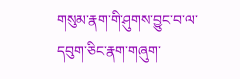གསུམ་རྣག་གི་ཤུགས་བྱུང་བ་ལ་དབུག་ཅིང་རྣག་གཞུག་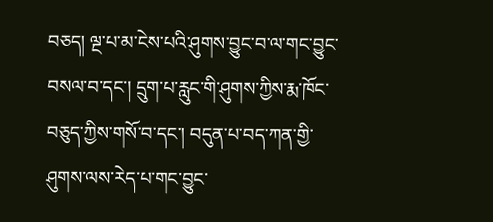བཅད། ལྔ་པ་མ་ངེས་པའི་ཤུགས་བྱུང་བ་ལ་གང་བྱུང་བསལ་བ་དང་། དྲུག་པ་རླུང་གི་ཤུགས་ཀྱིས་རྨ་ཁོང་བཅུད་ཀྱིས་གསོ་བ་དང་། བདུན་པ་བད་ཀན་གྱི་ཤུགས་ལས་རེད་པ་གང་བྱུང་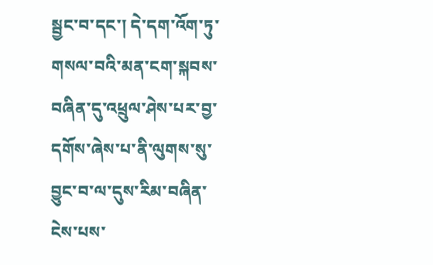སྦྱང་བ་དང་། དེ་དག་འོག་ཏུ་གསལ་བའི་མན་ངག་སྐབས་བཞིན་དུ་འཕྲུལ་ཤེས་པར་བྱ་དགོས་ཞེས་པ་ནི་ལུགས་སུ་བྱུང་བ་ལ་དུས་རིམ་བཞིན་ངེས་པས་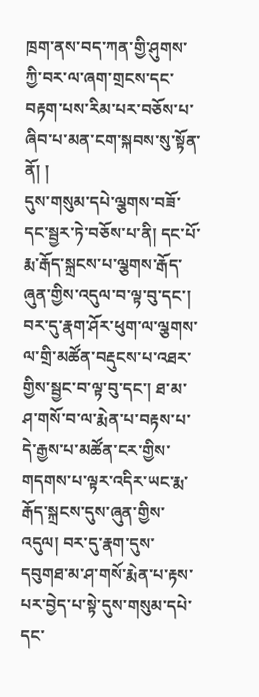ཁྲག་ནས་བད་ཀན་གྱི་ཤུགས་ཀྱི་བར་ལ་ཞག་གྲངས་དང་བརྟག་པས་རིམ་པར་བཅོས་པ་ཞིབ་པ་མན་ངག་སྐབས་སུ་སྟོན་ནོ། །
དུས་གསུམ་དཔེ་ལྕགས་བཟོ་དང་སྦྱར་ཏེ་བཅོས་པ་ནི། དང་པོ་རྨ་རྒོད་སྐྲངས་པ་ལྕགས་རྒོད་ཞུན་གྱིས་འདུལ་བ་ལྟ་བུ་དང་། བར་དུ་རྣག་ཤོར་ཕུག་ལ་ལྕགས་ལ་གྲི་མཚོན་བརྡུངས་པ་འཐར་གྱིས་སྦྱང་བ་ལྟ་བུ་དང་། ཐ་མ་ཤ་གསོ་བ་ལ་རྨེན་པ་བརྟས་པ་དེ་རྒྱས་པ་མཚོན་ངར་གྱིས་གདགས་པ་ལྟར་འདིར་ཡང་རྨ་རྒོད་སྐྲངས་དུས་ཞུན་གྱིས་འདུལ། བར་དུ་རྣག་དུས་དབུགཐ་མ་ཤ་གསོ་རྨེན་པ་རྟས་པར་བྱེད་པ་སྟེ་དུས་གསུམ་དཔེ་དང་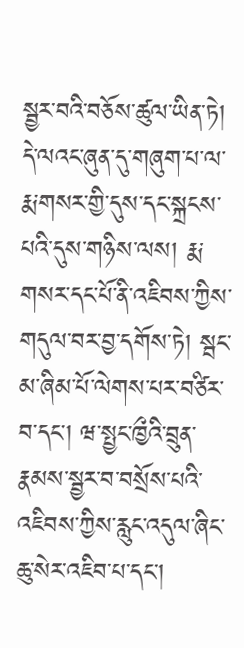སྦྱར་བའི་བཅོས་ཚུལ་ཡིན་ཏེ།
དེ་ལའང་ཞུན་དུ་གཞུག་པ་ལ་རྨ་གསར་གྱི་དུས་དང་སྐྲངས་པའི་དུས་གཉིས་ལས། རྨ་གསར་དང་པོ་ནི་འཇིབས་ཀྱིས་གདུལ་བར་བྱ་དགོས་ཏེ། སྦང་མ་ཞིམ་པོ་ལེགས་པར་བཙིར་བ་དང་། ཝ་སྤྱང་ཁྱྀའི་བྲུན་རྣམས་སྦྱར་བ་བསྲོས་པའི་འཇིབས་ཀྱིས་རླུང་འདུལ་ཞིང་ཆུ་སེར་འཇིབ་པ་དང་།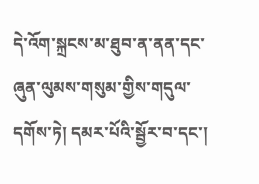དེ་འོག་སྐྲངས་མ་ཐུབ་ན་ནན་དང་ཞུན་ལུམས་གསུམ་གྱིས་གདུལ་དགོས་ཏེ། དམར་པོའི་སྦྱོར་བ་དང་།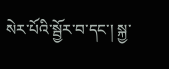སེར་པོའི་སྦྱོར་བ་དང་། སྐྱ་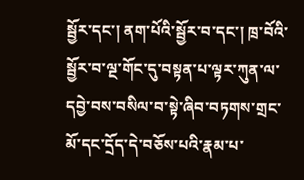སྦྱོར་དང་། ནག་པོའི་སྦྱོར་བ་དང་། ཁྲ་བོའི་སྦྱོར་བ་ལྔ་གོང་དུ་བསྟན་པ་ལྟར་ཀུན་ལ་དབྱེ་བས་བསིལ་བ་སྟེ་ཞིབ་བཏགས་གྲང་མོ་དང་དྲོད་དེ་བཅོས་པའི་རྣམ་པ་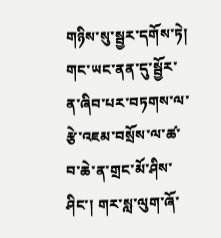གཉིས་སུ་སྦྱར་དགོས་ཏེ། གང་ཡང་ནན་དུ་སྦྱོར་ན་ཞིབ་པར་བཏགས་ལ་རྩེ་འཇམ་བསྲོས་ལ་ཚ་བ་ཆེ་ན་གྲང་མོ་ཤིས་ཤིང་། གར་སླ་ལུག་ཞོ་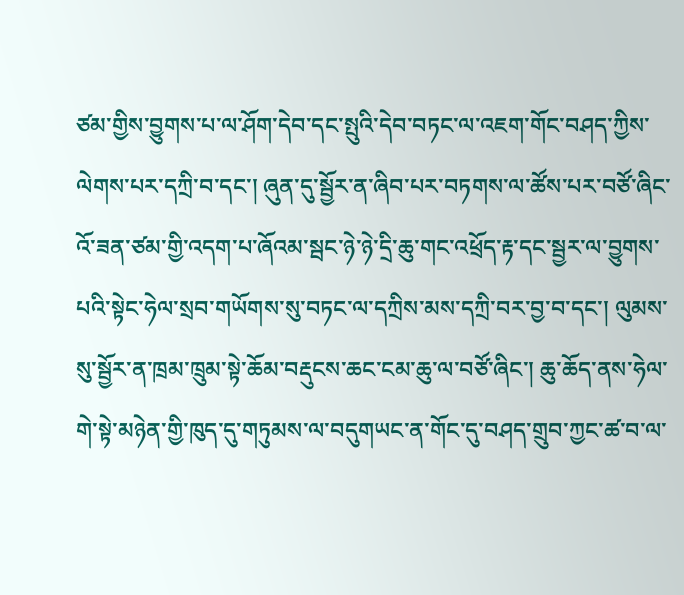ཙམ་གྱིས་བྱུགས་པ་ལ་ཤོག་དེབ་དང་སྤུའི་དེབ་བཏང་ལ་འཇག་གོང་བཤད་ཀྱིས་ལེགས་པར་དཀྲི་བ་དང་། ཞུན་དུ་སྦྱོར་ན་ཞིབ་པར་བཏགས་ལ་ཚོས་པར་བཙོ་ཞིང་འོ་ཟན་ཙམ་གྱི་འདག་པ་ཞོའམ་སྦང་ཉེ་ཉེ་དྲི་ཆུ་གང་འཕྲོད་རྟ་དང་སྦྱར་ལ་བྱུགས་པའི་སྟེང་ཧེལ་སྲབ་གཡོགས་སུ་བཏང་ལ་དཀྲིས་མས་དཀྲི་བར་བྱ་བ་དང་། ལུམས་སུ་སྦྱོར་ན་ཁྲམ་ཁྲུམ་སྟེ་ཆོམ་བརྡུངས་ཆང་ངམ་ཆུ་ལ་བཙོ་ཞིང་། ཆུ་ཆོད་ནས་ཧེལ་གེ་སྟེ་མཉེན་གྱི་ཁུད་དུ་གཏུམས་ལ་བདུགཡང་ན་གོང་དུ་བཤད་གྲུབ་ཀྱང་ཚ་བ་ལ་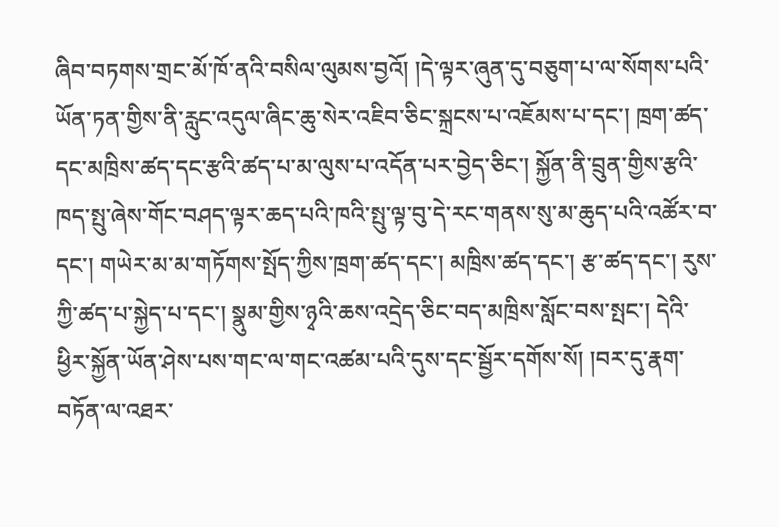ཞིབ་བཏགས་གྲང་མོ་ཁོ་ནའི་བསིལ་ལུམས་བྱའོ། །དེ་ལྟར་ཞུན་དུ་བཅུག་པ་ལ་སོགས་པའི་ཡོན་ཏན་གྱིས་ནི་རླུང་འདུལ་ཞིང་ཆུ་སེར་འཇིབ་ཅིང་སྐྲངས་པ་འཇོམས་པ་དང་། ཁྲག་ཚད་དང་མཁྲིས་ཚད་དང་རྩའི་ཚད་པ་མ་ལུས་པ་འདོན་པར་བྱེད་ཅིང་། སྐྱོན་ནི་བྲུན་གྱིས་རྩའི་ཁད་སྤུ་ཞེས་གོང་བཤད་ལྟར་ཆད་པའི་ཁའི་སྤུ་ལྟ་བུ་དེ་རང་གནས་སུ་མ་ཆུད་པའི་འཚོར་བ་དང་། གཡེར་མ་མ་གཏོགས་སྤོད་ཀྱིས་ཁྲག་ཚད་དང་། མཁྲིས་ཚད་དང་། རྩ་ཚད་དང་། རུས་ཀྱི་ཚད་པ་སྐྱེད་པ་དང་། སྣུམ་གྱིས་ཉྭའི་ཆས་འདྲེད་ཅིང་བད་མཁྲིས་སློང་བས་སྤང་། དེའི་ཕྱིར་སྐྱོན་ཡོན་ཤེས་པས་གང་ལ་གང་འཚམ་པའི་དུས་དང་སྦྱོར་དགོས་སོ། །བར་དུ་རྣག་བཏོན་ལ་འཐར་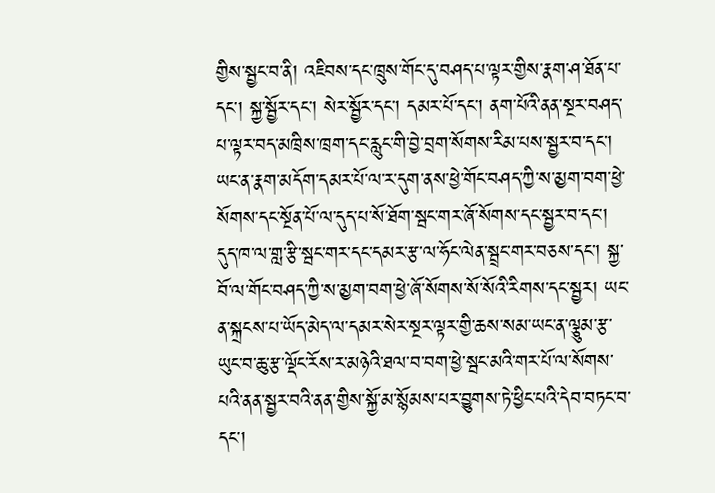གྱིས་སྦྱང་བ་ནི། འཇིབས་དང་ཁྲུས་གོང་དུ་བཤད་པ་ལྟར་གྱིས་རྣག་ཤ་ཐོན་པ་དང་། སྐྱ་སྦྱོར་དང་། སེར་སྦྱོར་དང་། དམར་པོ་དང་། ནག་པོའི་ནན་སྔར་བཤད་པ་ལྟར་བད་མཁྲིས་ཁྲག་དང་རླུང་གི་བྱེ་བྲག་སོགས་རིམ་པས་སྦྱར་བ་དང་། ཡང་ན་རྣག་མདོག་དམར་པོ་ལ་ར་དུག་ནས་ཕྱེ་གོང་བཤད་ཀྱི་ས་མྱག་བག་ཕྱེ་སོགས་དང་སྔོན་པོ་ལ་དུད་པ་སོ་ཐོག་སྦང་གར་ཞོ་སོགས་དང་སྦྱར་བ་དང་། དུད་ཁ་ལ་གླ་རྩི་སྦང་གར་དང་དམར་རྩ་ལ་ཧོང་ལེན་སྦྲང་གར་བཅས་དང་། སྐྱ་བོ་ལ་གོང་བཤད་ཀྱི་ས་མྱག་བག་ཕྱེ་ཞོ་སོགས་སོ་སོའི་རིགས་དང་སྦྱར། ཡང་ན་སྐྲངས་པ་ཡོད་མེད་ལ་དམར་སེར་སྔར་ལྟར་གྱི་ཆས་སམ་ཡང་ན་ལྕུམ་རྩ་ཡུང་བ་ཆུ་རྩ་ལྡོང་རོས་ར་མཉེའི་ཐལ་བ་བག་ཕྱེ་སྦང་མའི་གར་པོ་ལ་སོགས་པའི་ནན་སྦྱར་བའི་ནན་གྱིས་སྐྱོ་མ་སྙོམས་པར་བྱུགས་ཏེ་ཕྱིང་པའི་དེབ་བཏང་བ་དང་།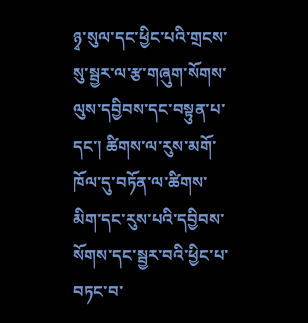ཉྭ་སུལ་དང་ཕྱིང་པའི་གྲངས་སུ་སྦྱར་ལ་རྩ་གཞུག་སོགས་ལུས་དབྱིབས་དང་བསྟུན་པ་དང་། ཚིགས་ལ་རུས་མགོ་ཁོལ་དུ་བཏོན་ལ་ཚིགས་མིག་དང་རུས་པའི་དབྱིབས་སོགས་དང་སྦྱར་བའི་ཕྱིང་པ་བཏང་བ་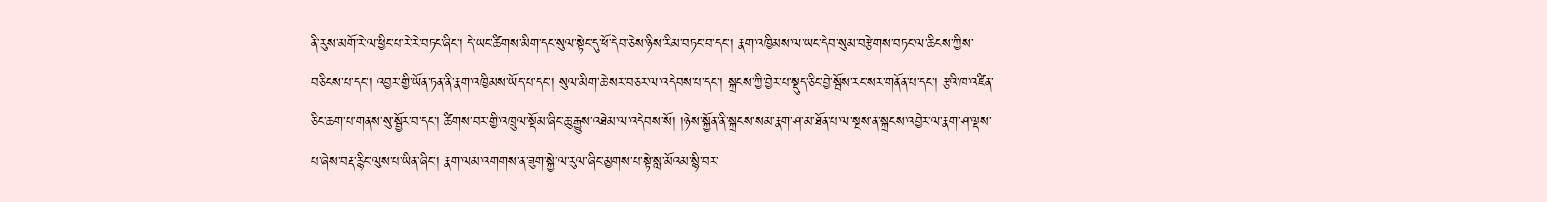ནི་རུས་མགོ་རེ་ལ་ཕྱིང་པ་རེ་རེ་བཏང་ཞིང་། དེ་ཡང་ཚིགས་མིག་དང་སུལ་སྟེང་དུ་ཕོ་དེབ་ཅེས་ཉིས་རིམ་བཏང་བ་དང་། རྣག་འཁྱིམས་ལ་ཡང་དེབ་སུམ་བརྩེགས་བཏང་ལ་ཆིངས་ཀྱིས་བཅིངས་པ་དང་། འབྱར་གྱི་ཡོན་ཏན་ནི་རྣག་འཁྱིམས་ཡོད་པ་དང་། སུལ་མིག་ཆེ་སར་བཅར་ལ་འདེབས་པ་དང་། སྐྲངས་ཀྱི་བྱེར་པ་སྡུད་ཅིང་བྱེ་སྦོས་རང་སར་གནོན་པ་དང་། རྩའི་ཁ་འཛིན་ཅིང་ཆག་པ་གནས་སུ་སྦྱོར་བ་དང་། ཚིགས་བར་གྱི་འཁྲུལ་སྡོམ་ཞིང་ཆུ་རྒྱུས་འཐེམ་ལ་འདེབས་སོ། །ཉེས་སྐྱོན་ནི་སྐྲངས་སམ་རྣག་ཤ་མ་ཐོན་པ་ལ་སྔས་ན་སྐྲངས་འབྱེར་ལ་རྣག་ཤ་ལྡས་པ་ཞེས་བརྡ་རྙིང་ལུས་པ་ཡིན་ཞིང་། རྣག་ལམ་འགགས་ན་ཟུག་སྐྱེ་ལ་རུལ་ཞིང་མྱགས་པ་སྟེ་སླ་མོའམ་སྙི་བར་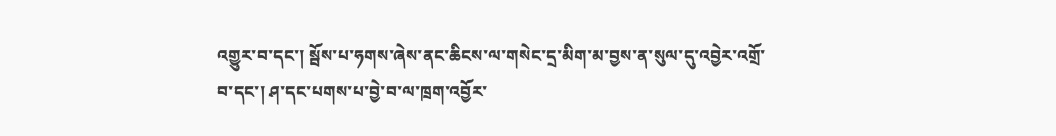འགྱུར་བ་དང་། སྦོས་པ་ཧགས་ཞེས་ནང་ཆིངས་ལ་གསེང་དྲ་མིག་མ་བྱས་ན་སུལ་དུ་འབྱེར་འགྲོ་བ་དང་། ཤ་དང་པགས་པ་བྱེ་བ་ལ་ཁྲག་འབྱོར་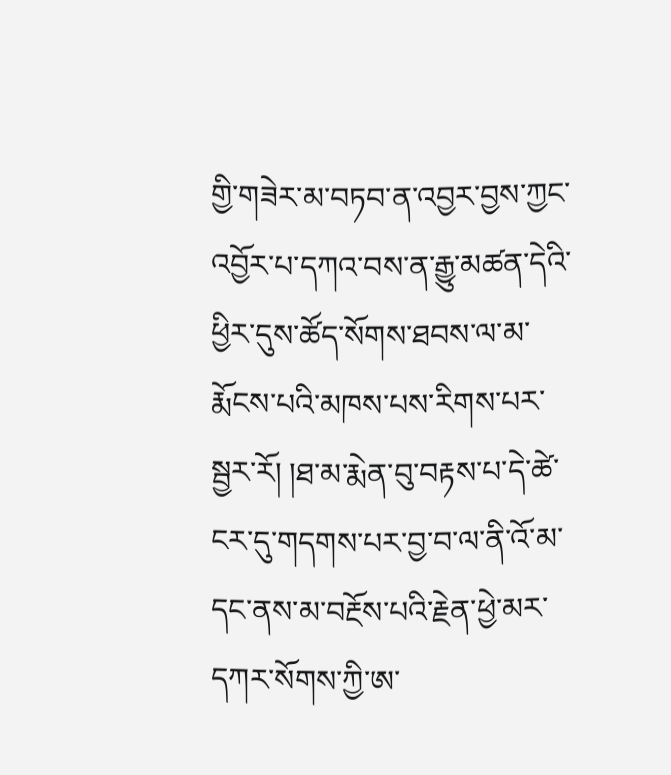གྱི་གཟེར་མ་བཏབ་ན་འབྱར་བྱས་ཀྱང་འབྱོར་པ་དཀའ་བས་ན་རྒྱུ་མཚན་དེའི་ཕྱིར་དུས་ཚོད་སོགས་ཐབས་ལ་མ་རྨོངས་པའི་མཁས་པས་རིགས་པར་སྦྱར་རོ། །ཐ་མ་རྨེན་བུ་བརྟས་པ་དེ་ཚེ་ངར་དུ་གདགས་པར་བྱ་བ་ལ་ནི་འོ་མ་དང་ནས་མ་བརྔོས་པའི་རྗེན་ཕྱེ་མར་དཀར་སོགས་ཀྱི་ཨ་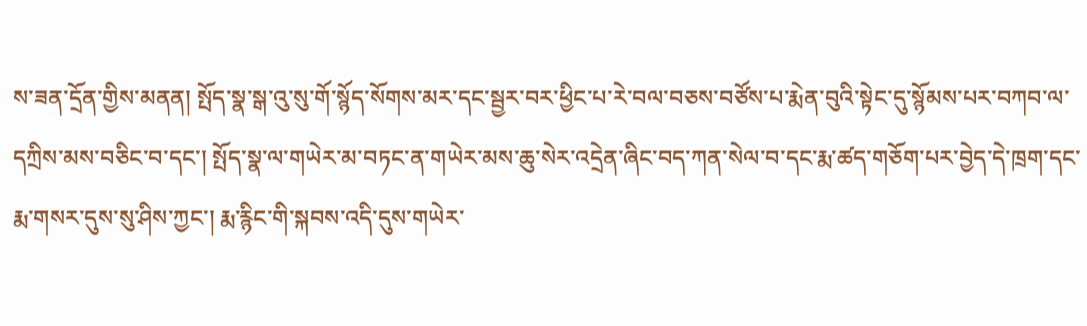ས་ཟན་དྲོན་གྱིས་མནན། སྤོད་སྣ་སྒ་འུ་སུ་གོ་སྙོད་སོགས་མར་དང་སྦྱར་བར་ཕྱིང་པ་རེ་བལ་བཅས་བཙོས་པ་རྨེན་བུའི་སྟེང་དུ་སྙོམས་པར་བཀབ་ལ་དཀྲིས་མས་བཅིང་བ་དང་། སྤོད་སྣ་ལ་གཡེར་མ་བཏང་ན་གཡེར་མས་ཆུ་སེར་འདྲེན་ཞིང་བད་ཀན་སེལ་བ་དང་རྨ་ཚད་གཅོག་པར་བྱེད་དེ་ཁྲག་དང་རྨ་གསར་དུས་སུ་ཤིས་ཀྱང་། རྨ་རྙིང་གི་སྐབས་འདི་དུས་གཡེར་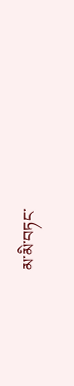མ་མི་བཏང་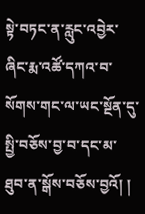སྟེ་བཏང་ན་རླུང་འབྱེར་ཞིང་རྨ་འཚོ་དཀའ་བ་སོགས་གང་ལ་ཡང་སྔོན་དུ་སྤྱི་བཅོས་བྱ་བ་དང་མ་ཐུབ་ན་སྒོས་བཅོས་བྱའོ། །